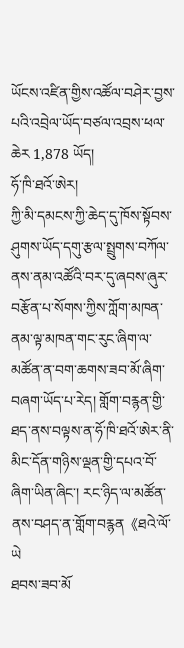ཡོངས་འཛིན་གྱིས་འཚོལ་བཤེར་བྱས་པའི་འབྲེལ་ཡོད་བཙལ་འབྲས་ཕལ་ཆེར 1,878 ཡོད།
ཧོ་ཁི་ཐའོ་ཨེར།
ཀྱི་མི་དམངས་ཀྱི་ཆེད་དུ་ཁོས་སྟོབས་ཤུགས་ཡོད་དགུ་རྩལ་སྤྲུགས་བཀོལ་ནས་ནམ་འཚོའི་བར་དུ་ཞབས་ཞུར་བརྩོན་པ་སོགས་ཀྱིས་ཀློག་མཁན་ནམ་ལྟ་མཁན་གང་རུང་ཞིག་ལ་མཚོན་ན་བག་ཆགས་ཟབ་མོ་ཞིག་བཞག་ཡོད་པ་རེད། གློག་བརྙན་གྱི་ཐད་ནས་བལྟས་ན་ཧོ་ཁི་ཐའོ་ཨེར་ནི་མིང་དོན་གཉིས་ལྡན་གྱི་དཔའ་བོ་ཞིག་ཡིན་ཞིང་། རང་ཉིད་ལ་མཚོན་ནས་བཤད་ན་གློག་བརྙན《ཐའེ་ལོ་ཡེ
ཐབས་ཟབ་མོ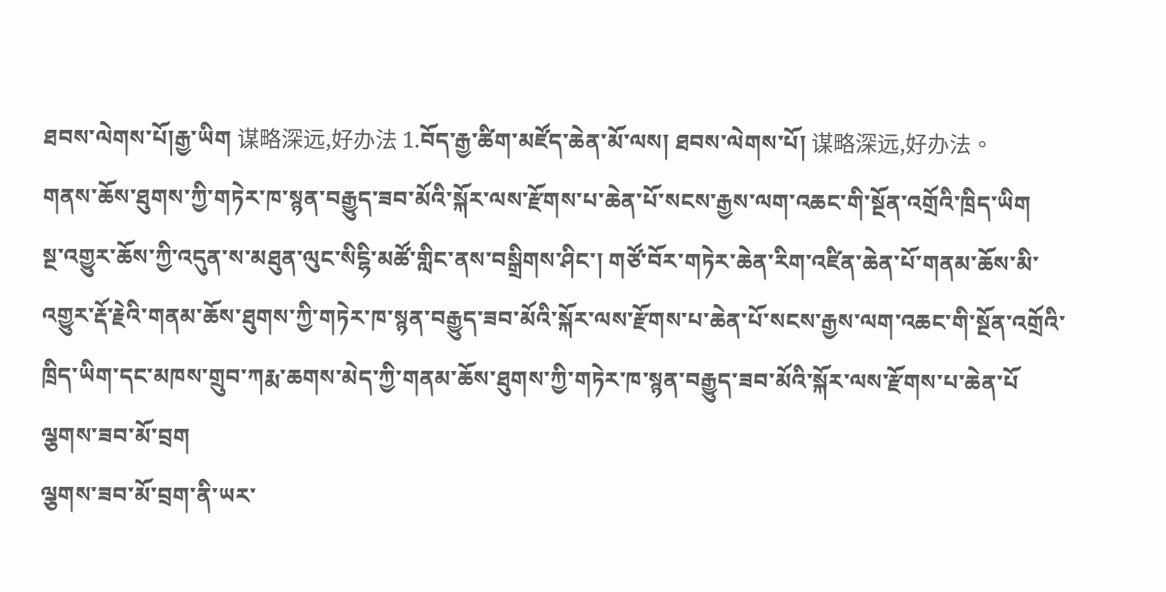ཐབས་ལེགས་པོ།རྒྱ་ཡིག 谋略深远,好办法 1.བོད་རྒྱ་ཚིག་མཛོད་ཆེན་མོ་ལས། ཐབས་ལེགས་པོ། 谋略深远,好办法。
གནས་ཆོས་ཐུགས་ཀྱི་གཏེར་ཁ་སྙན་བརྒྱུད་ཟབ་མོའི་སྐོར་ལས་རྫོགས་པ་ཆེན་པོ་སངས་རྒྱས་ལག་འཆང་གི་སྔོན་འགྲོའི་ཁྲིད་ཡིག
སྔ་འགྱུར་ཆོས་ཀྱི་འདུན་ས་མཐུན་ལུང་སིངྷི་མཚོ་གླིང་ནས་བསྒྲིགས་ཤིང་། གཙོ་བོར་གཏེར་ཆེན་རིག་འཛིན་ཆེན་པོ་གནམ་ཆོས་མི་འགྱུར་རྡོ་རྗེའི་གནམ་ཆོས་ཐུགས་ཀྱི་གཏེར་ཁ་སྙན་བརྒྱུད་ཟབ་མོའི་སྐོར་ལས་རྫོགས་པ་ཆེན་པོ་སངས་རྒྱས་ལག་འཆང་གི་སྔོན་འགྲོའི་ཁྲིད་ཡིག་དང་མཁས་གྲུབ་ཀརྨ་ཆགས་མེད་ཀྱི་གནམ་ཆོས་ཐུགས་ཀྱི་གཏེར་ཁ་སྙན་བརྒྱུད་ཟབ་མོའི་སྐོར་ལས་རྫོགས་པ་ཆེན་པོ
ལྕགས་ཟབ་མོ་བྲག
ལྕགས་ཟབ་མོ་བྲག་ནི་ཡར་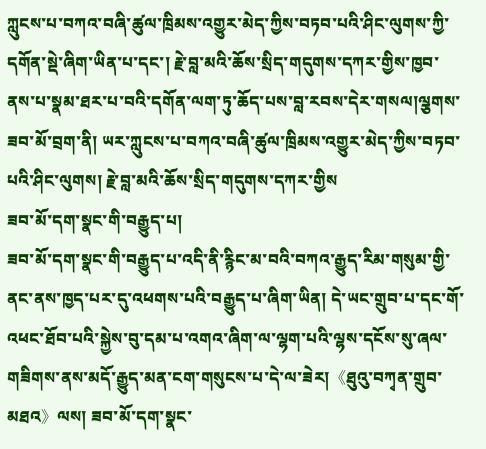ཀླུངས་པ་བཀའ་བཞི་ཚུལ་ཁྲིམས་འགྱུར་མེད་ཀྱིས་བཏབ་པའི་ཤིང་ལུགས་ཀྱི་དགོན་སྡེ་ཞིག་ཡིན་པ་དང་། རྗེ་བླ་མའི་ཆོས་སྲིད་གདུགས་དཀར་གྱིས་ཁྱབ་ནས་པ་སྣམ་ཐར་པ་བའི་དགོན་ལག་ཏུ་ཆོད་པས་བླ་རབས་དེར་གསལ།ལྕགས་ཟབ་མོ་བྲག་ནི། ཡར་ཀླུངས་པ་བཀའ་བཞི་ཚུལ་ཁྲིམས་འགྱུར་མེད་ཀྱིས་བཏབ་པའི་ཤིང་ལུགས། རྗེ་བླ་མའི་ཆོས་སྲིད་གདུགས་དཀར་གྱིས
ཟབ་མོ་དག་སྣང་གི་བརྒྱུད་པ།
ཟབ་མོ་དག་སྣང་གི་བརྒྱུད་པ་འདི་ནི་རྙིང་མ་བའི་བཀའ་རྒྱུད་རིམ་གསུམ་གྱི་ནང་ནས་ཁྱད་པར་དུ་འཕགས་པའི་བརྒྱུད་པ་ཞིག་ཡིན། དེ་ཡང་གྲུབ་པ་དང་གོ་འཕང་ཐོབ་པའི་སྐྱེས་བུ་དམ་པ་འགའ་ཞིག་ལ་ལྷག་པའི་ལྷས་དངོས་སུ་ཞལ་གཟིགས་ནས་མདོ་རྒྱུད་མན་ངག་གསུངས་པ་དེ་ལ་ཟེར།《ཐུའུ་བཀྭན་གྲུབ་མཐའ》ལས། ཟབ་མོ་དག་སྣང་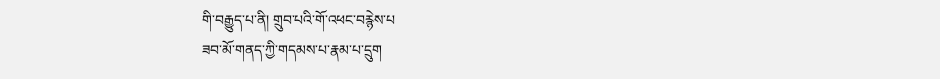གི་བརྒྱུད་པ་ནི། གྲུབ་པའི་གོ་འཕང་བརྙེས་པ
ཟབ་མོ་གནད་ཀྱི་གདམས་པ་རྣམ་པ་དྲུག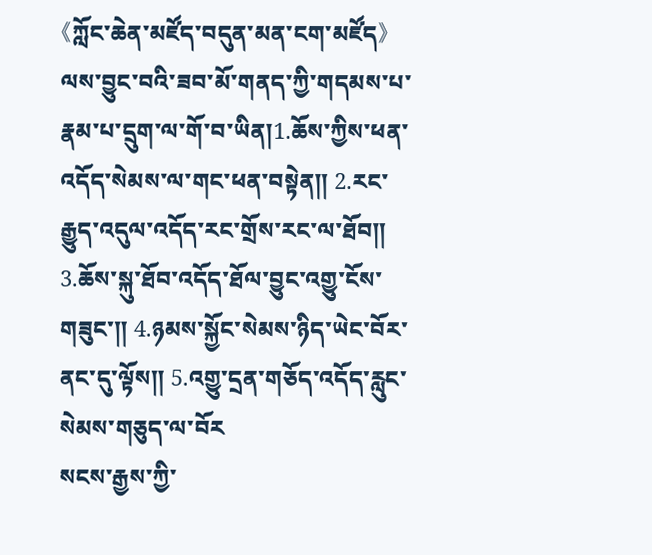《ཀློང་ཆེན་མཛོད་བདུན་མན་ངག་མཛོད》ལས་བྱུང་བའི་ཟབ་མོ་གནད་ཀྱི་གདམས་པ་རྣམ་པ་དྲུག་ལ་གོ་བ་ཡིན།1.ཆོས་ཀྱིས་ཕན་འདོད་སེམས་ལ་གང་ཕན་བསྟེན༎ 2.རང་རྒྱུད་འདུལ་འདོད་རང་གྲོས་རང་ལ་ཐོབ༎ 3.ཆོས་སྐུ་ཐོབ་འདོད་ཐོལ་བྱུང་འགྱུ་ངོས་གཟུང་༎ 4.ཉམས་སྐྱོང་སེམས་ཉིད་ཡེང་བོར་ནང་དུ་ལྟོས༎ 5.འགྱུ་དྲན་གཅོད་འདོད་རླུང་སེམས་གཅུད་ལ་བོར
སངས་རྒྱས་ཀྱི་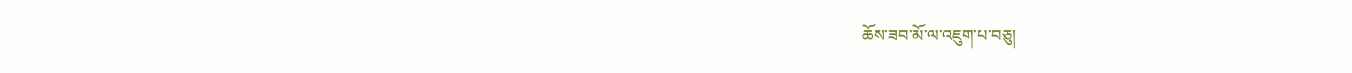ཆོས་ཟབ་མོ་ལ་འཇུག་པ་བཅུ།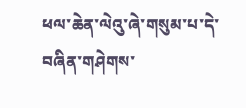ཕལ་ཆེན་ལེའུ་ཞེ་གསུམ་པ་དེ་བཞིན་གཤེགས་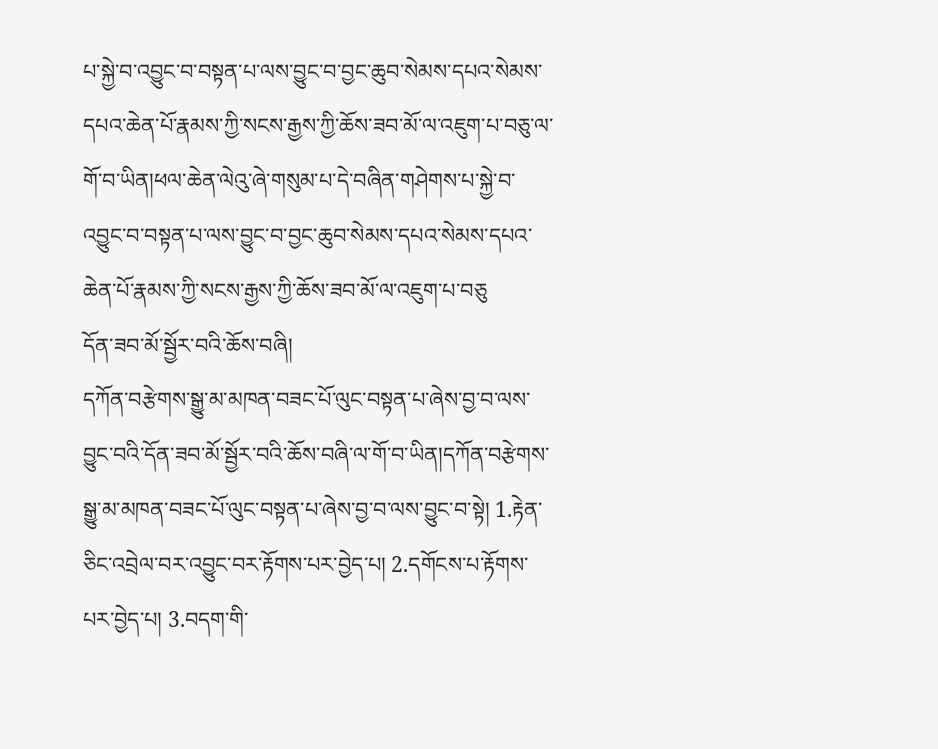པ་སྐྱེ་བ་འབྱུང་བ་བསྟན་པ་ལས་བྱུང་བ་བྱང་ཆུབ་སེམས་དཔའ་སེམས་དཔའ་ཆེན་པོ་རྣམས་ཀྱི་སངས་རྒྱས་ཀྱི་ཆོས་ཟབ་མོ་ལ་འཇུག་པ་བཅུ་ལ་གོ་བ་ཡིན།ཕལ་ཆེན་ལེའུ་ཞེ་གསུམ་པ་དེ་བཞིན་གཤེགས་པ་སྐྱེ་བ་འབྱུང་བ་བསྟན་པ་ལས་བྱུང་བ་བྱང་ཆུབ་སེམས་དཔའ་སེམས་དཔའ་ཆེན་པོ་རྣམས་ཀྱི་སངས་རྒྱས་ཀྱི་ཆོས་ཟབ་མོ་ལ་འཇུག་པ་བཅུ
དོན་ཟབ་མོ་སྦྱོར་བའི་ཆོས་བཞི།
དཀོན་བརྩེགས་སྒྱུ་མ་མཁན་བཟང་པོ་ལུང་བསྟན་པ་ཞེས་བྱ་བ་ལས་བྱུང་བའི་དོན་ཟབ་མོ་སྦྱོར་བའི་ཆོས་བཞི་ལ་གོ་བ་ཡིན།དཀོན་བརྩེགས་སྒྱུ་མ་མཁན་བཟང་པོ་ལུང་བསྟན་པ་ཞེས་བྱ་བ་ལས་བྱུང་བ་སྟེ། 1.རྟེན་ཅིང་འབྲེལ་བར་འབྱུང་བར་རྟོགས་པར་བྱེད་པ། 2.དགོངས་པ་རྟོགས་པར་བྱེད་པ། 3.བདག་གི་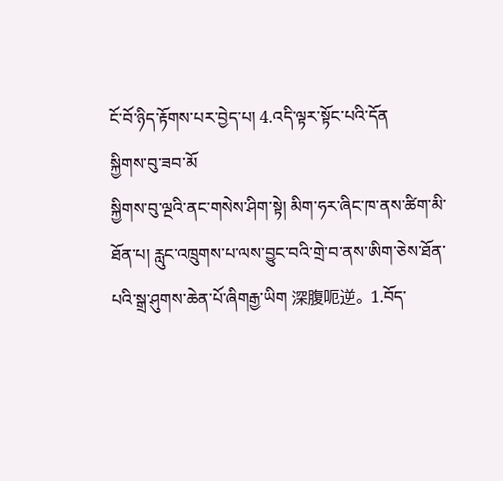ངོ་བོ་ཉིད་རྟོགས་པར་བྱེད་པ། 4.འདི་ལྟར་སྟོང་པའི་དོན
སྐྱིགས་བུ་ཟབ་མོ
སྐྱིགས་བུ་ལྔའི་ནང་གསེས་ཤིག་སྟེ། མིག་ཧར་ཞིང་ཁ་ནས་ཚིག་མི་ཐོན་པ། རླུང་འཁྲུགས་པ་ལས་བྱུང་བའི་གྲེ་བ་ནས་ཨིག་ཅེས་ཐོན་པའི་སྒྲ་ཤུགས་ཆེན་པོ་ཞིགརྒྱ་ཡིག 深腹呃逆。 1.བོད་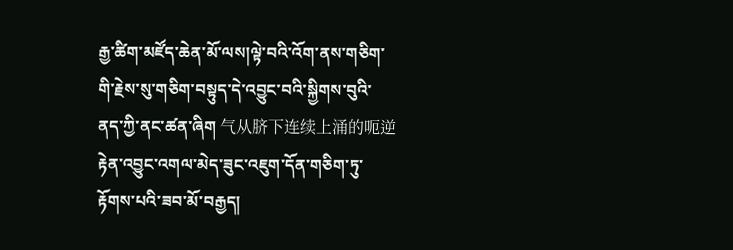རྒྱ་ཚིག་མཛོད་ཆེན་མོ་ལས།ལྟེ་བའི་འོག་ནས་གཅིག་གི་རྗེས་སུ་གཅིག་བསྟུད་དེ་འབྱུང་བའི་སྐྱིགས་བུའི་ནད་ཀྱི་ནང་ཚན་ཞིག 气从脐下连续上涌的呃逆
རྟེན་འབྱུང་འགལ་མེད་ཟུང་འཇུག་དོན་གཅིག་ཏུ་རྟོགས་པའི་ཟབ་མོ་བརྒྱད།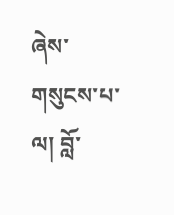ཞེས་གསུངས་པ་ལ། བློ་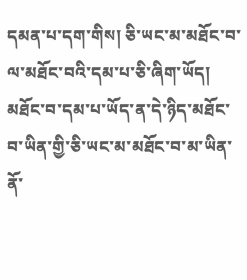དམན་པ་དག་གིས། ཅི་ཡང་མ་མཐོང་བ་ལ་མཐོང་བའི་དམ་པ་ཅི་ཞིག་ཡོད། མཐོང་བ་དམ་པ་ཡོད་ན་དེ་ཉིད་མཐོང་བ་ཡིན་གྱི་ཅི་ཡང་མ་མཐོང་བ་མ་ཡིན་ནོ་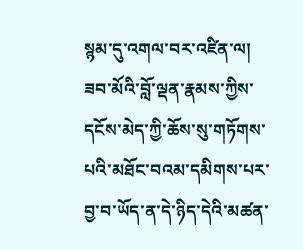སྙམ་དུ་འགལ་བར་འཛིན་ལ། ཟབ་མོའི་བློ་ལྡན་རྣམས་ཀྱིས་དངོས་མེད་ཀྱི་ཆོས་སུ་གཏོགས་པའི་མཐོང་བའམ་དམིགས་པར་བྱ་བ་ཡོད་ན་དེ་ཉིད་དེའི་མཚན་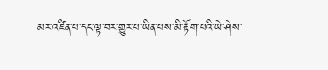མར་འཛིན་པ་དང་ལྟ་བར་གྱུར་པ་ཡིན་པས་མི་རྟོག་པའི་ཡེ་ཤེས་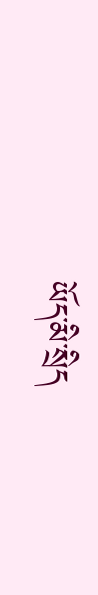ཡོད་མི་སྲིད